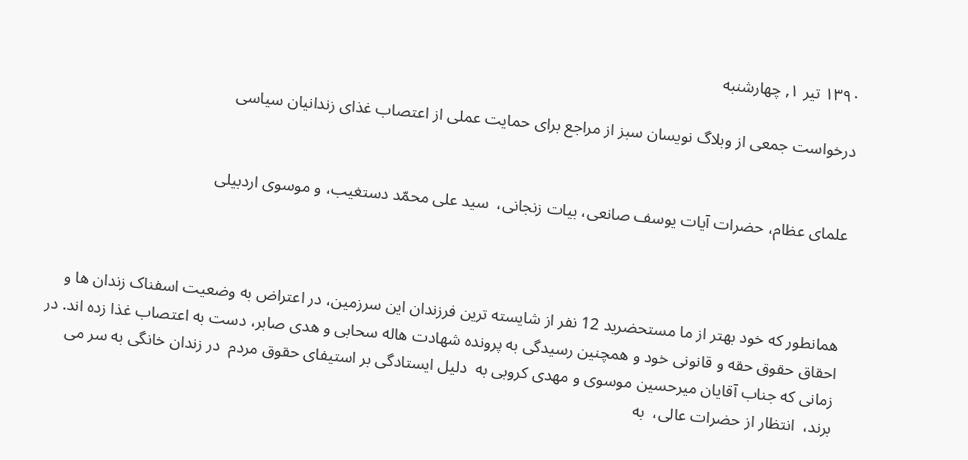۱۳۹۰ تیر ۱, چهارشنبه

درخواست جمعی از وبلاگ نویسان سبز از مراجع برای حمایت عملی از اعتصاب غذای زندانیان سیاسی


علمای عظام، حضرات آیات یوسف صانعی، بیات زنجانی،  سید علی محمّد دستغیب، و موسوی اردبیلی



همانطور که خود بهتر از ما مستحضرید 12 نفر از شایسته ترین فرزندان این سرزمین، در اعتراض به وضعیت اسفناک زندان ها و احقاق حقوق حقه و قانونی خود و همچنین رسیدگی به پرونده شهادت هاله سحابی و هدی صابر، دست به اعتصاب غذا زده اند. در زمانی که جناب آقایان میرحسین موسوی و مهدی کروبی به  دلیل ایستادگی بر استیفای حقوق مردم  در زندان خانگی به سر می برند،  انتظار از حضرات عالی،  به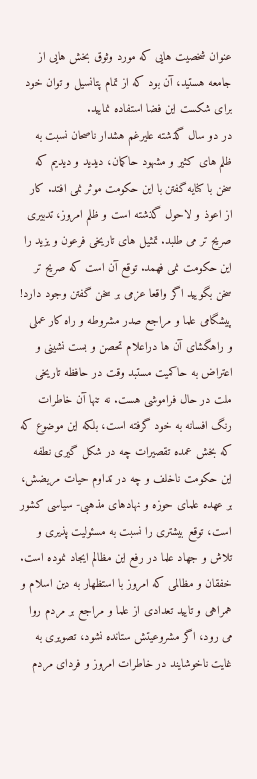عنوان شخصیت هایی که مورد وثوق بخش هایی از جامعه هستید، آن بود که از تمام پتانسیل و توان خود برای شکست این فضا استفاده نمایید.
در دو سال گذشته علیرغم هشدار ناصحان نسبت به ظلم های کثیر و مشهود حاکمان، دیدید و دیدیم که سخن با کنایه گفتن با این حکومت موثر نمی افتد. کار از اعوذ و لاحول گذشته است و ظلم امروز، تدبیری صریح تر می طلبد. تمثیل های تاریخی فرعون و یزید را این حکومت نمی فهمد. توقع آن است که صریح تر سخن بگویید اگر واقعا عزمی بر سخن گفتن وجود دارد! پیشگامی علما و مراجع صدر مشروطه و راه کار عملی و راهگشای آن ها دراعلام تحصن و بست نشینی و اعتراض به حاکمیت مستبد وقت در حافظه تاریخی ملت در حال فراموشی هست. نه تنها آن خاطرات رنگ افسانه به خود گرفته است، بلکه این موضوع که که بخش عمده تقصیرات چه در شکل گیری نطفه این حکومت ناخلف و چه در تداوم حیات مریضش، بر عهده علمای حوزه و نهادهای مذهبی- سیاسی کشور است، توقع بیشتری را نسبت به مسئولیت پذیری و تلاش و جهاد علما در رفع این مظالم ایجاد نموده است.   خفقان و مظالمی که امروز با استظهار به دین اسلام و همراهی و تایید تعدادی از علما و مراجع بر مردم روا می رود، اگر مشروعیتش ستانده نشود، تصویری به غایت ناخوشایند در خاطرات امروز و فردای مردم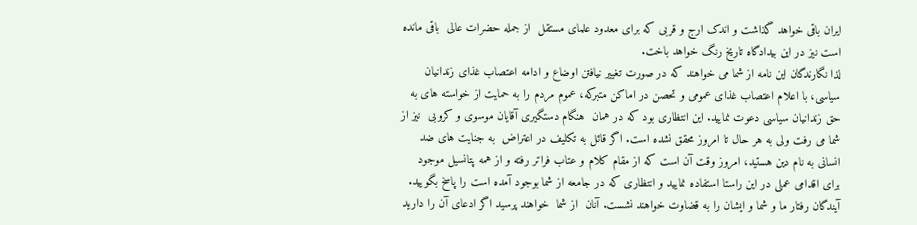ایران باقی خواهد گذاشت و اندک ارج و قربی که برای معدود علمای مستقل  از جمله حضرات عالی  باقی مانده است نیز در این بیدادگاه تاریخ رنگ خواهد باخت.
لذا نگارندگان این نامه از شما می خواهند که در صورت تغییر نیافتن اوضاع و ادامه اعتصاب غذای زندانیان سیاسی، با اعلام اعتصاب غذای عمومی و تحصن در اماکن متبرکه، عموم مردم را به حمایت از خواسته های به حق زندانیان سیاسی دعوت نمایید. این انتظاری بود که در همان  هنگام دستگیری آقایان موسوی و کروبی  نیز از شما می رفت ولی به هر حال تا امروز محقق نشده است. اگر قائل به تکلیف در اعتراض  به جنایت های ضد انسانی به نام دین هستید، امروز وقت آن است که از مقام کلام و عتاب فراتر رفته و از همه پتانسیل موجود برای اقدامی عملی در این راستا استفاده نمایید و انتظاری که در جامعه از شما بوجود آمده است را پاسخ بگویید. آیندگان رفتار ما و شما و ایشان را به قضاوت خواهند نشست. آنان  از شما  خواهند پرسید اگر ادعای آن را دارید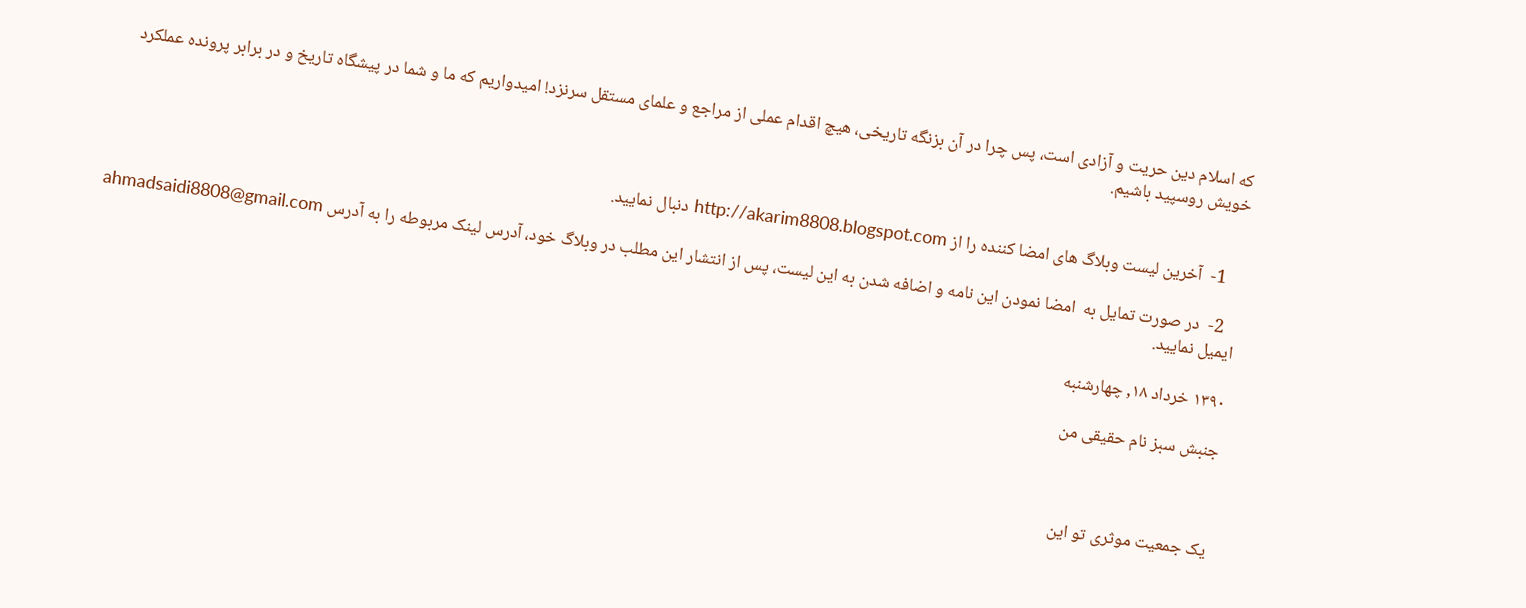که اسلام دین حریت و آزادی است، پس چرا در آن بزنگه تاریخی، هیچ اقدام عملی از مراجع و علمای مستقل سرنزد! امیدواریم که ما و شما در پیشگاه تاریخ و در برابر پرونده عملکرد خویش روسپید باشیم.


    1-  آخرین لیست وبلاگ های امضا کننده را از http://akarim8808.blogspot.com دنبال نمایید.

   2-  در صورت تمایل به  امضا نمودن این نامه و اضافه شدن به این لیست، پس از انتشار این مطلب در وبلاگ خود، آدرس لینک مربوطه را به آدرس ahmadsaidi8808@gmail.com  ایمیل نمایید.

۱۳۹۰ خرداد ۱۸, چهارشنبه

جنبش سبز نام حقیقی من



یک جمعیت موثری تو این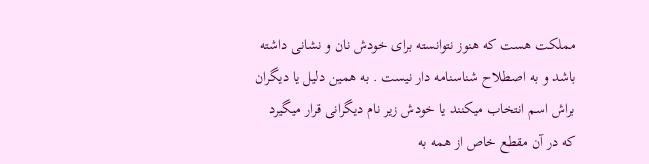مملکت هست که هنوز نتوانسته برای خودش نان و نشانی داشته باشد و به اصطلاح شناسنامه دار نیست . به همین دلیل یا دیگران براش اسم انتخاب میکنند یا خودش زیر نام دیگرانی قرار میگیرد که در آن مقطع خاص از همه به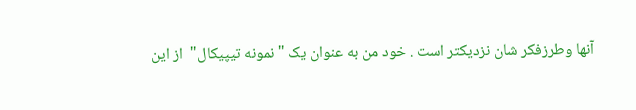آنها وطرزفکر شان نزدیکتر است . خود من به عنوان یک "نمونه تیپیکال"  از این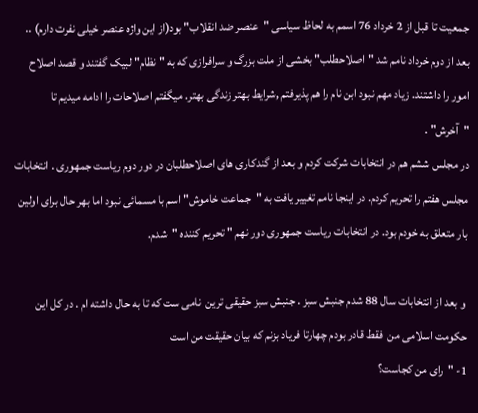جمعیت تا قبل از 2 خرداد 76 اسمم به لحاظ سیاسی "عنصر ضد انقلاب" بود(از این واژه عنصر خیلی نفرت دارم) .. بعد از دوم خرداد نامم شد "اصلاحطلب" بخشی از ملت بزرگ و سرافرازی که به " نظام" لبیک گفتند و قصد اصلاح امور را داشتند. زیاد مهم نبود ابن نام را هم پذیرفتم ,شرایط بهتر زندگی بهتر. میگفتم اصلاحات را ادامه میدیم تا "آخرش" .
در مجلس ششم هم در انتخابات شرکت کردم و بعد از گندکاری های اصلاحطلبان در دور دوم ریاست جمهوری . انتخابات مجلس هفتم را تحریم کردم. در اینجا نامم تغییر یافت به "جماعت خاموش" اسم با مسمائی نبود اما بهر حال برای اولین بار متعلق به خودم بود. در انتخابات ریاست جمهوری دور نهم " تحریم کننده "  شدم.

 و بعد از انتخابات سال 88 شدم جنبش سبز . جنبش سبز حقیقی ترین  نامی ست که تا به حال داشته ام . در کل این حکومت اسلامی من  فقط قادر بودم چهارتا فریاد بزنم که بیان حقیقت من است
1- "رای من کجاست؟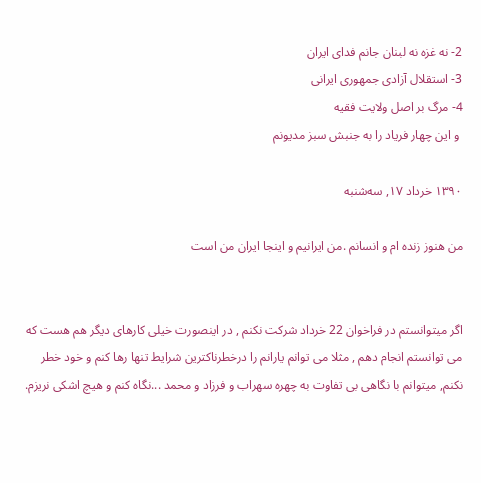2- نه غزه نه لبنان جانم فدای ایران
3- استقلال آزادی جمهوری ایرانی
4- مرگ بر اصل ولایت فقیه
 و این چهار فریاد را به جنبش سبز مدیونم

۱۳۹۰ خرداد ۱۷, سه‌شنبه

من هنوز زنده ام و انسانم .من ایرانیم و اینجا ایران من است


اگر میتوانستم در فراخوان 22 خرداد شرکت نکنم , در اینصورت خیلی کارهای دیگر هم هست که می توانستم انجام دهم , مثلا می توانم یارانم را درخطرناکترین شرایط تنها رها کنم و خود خطر نکنم, میتوانم با نگاهی بی تفاوت به چهره سهراب و فرزاد و محمد ...نگاه کنم و هیچ اشکی نریزم.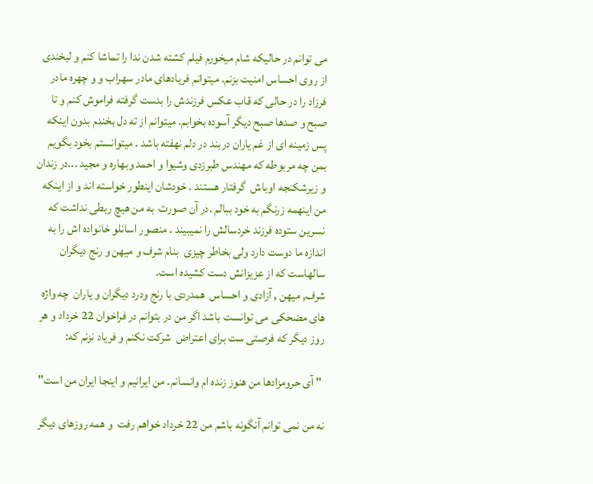می توانم در حالیکه شام میخورم فیلم کشته شدن ندا را تماشا کنم و لبخندی از روی احساس امنیت بزنم. میتوانم فریادهای مادر سهراب و و چهره مادر فرزاد را در حالی که قاب عکس فرزندش را بدست گرفته فراموش کنم و تا صبح و صدها صبح دیگر آسوده بخوابم. میتوانم از ته دل بخندم بدون اینکه پس زمینه ای از غم یاران دربند در دلم نهفته باشد . میتوانستم بخود بگویم بمن چه مربوطه که مهندس طبرزدی وشیوا و احمد وبهاره و مجید ...در زندان و زیرشکنجه اوباش  گرفتار هستند . خودشان اینطور خواسته اند و از اینکه من اینهمه زرنگم به خود ببالم .در آن صورت  به من هیچ ربطی نداشت که نسرین ستوده فرزند خردسالش را نمیبیند . منصور اسانلو خانواده اش را به اندازه ما دوست دارد ولی بخاطر چیزی  بنام شرف و میهن و رنج دیگران سالهاست که از عزیزانش دست کشیده است.
شرف, میهن , آزادی و احساس  همدردی با رنج ودرد دیگران و یاران  چه واژه های مضحکی می توانست باشد اگر من در بتوانم در فراخوان 22 خرداد و هر روز دیگر که فرصتی ست برای اعتراض  شرکت نکنم و فریاد نزنم که:

 " آی حرومزادها من هنوز زنده ام وانسانم. من ایرانیم و اینجا ایران من است"

نه من نمی توانم آنگونه باشم من 22 خرداد خواهم رفت  و همه روزهای دیگر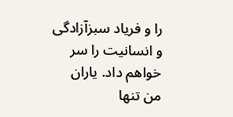را و فریاد سبزآزادگی و انسانیت را سر خواهم داد. یاران من تنها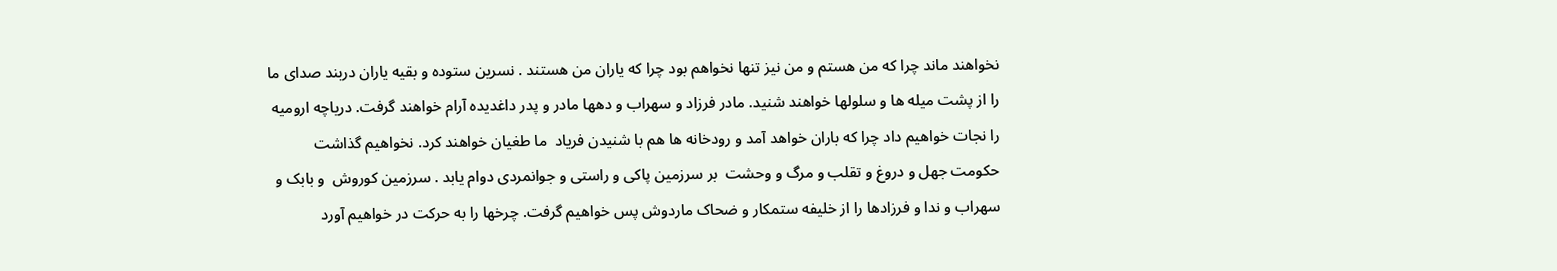نخواهند ماند چرا که من هستم و من نیز تنها نخواهم بود چرا که یاران من هستند . نسرین ستوده و بقیه یاران دربند صدای ما را از پشت میله ها و سلولها خواهند شنید. مادر فرزاد و سهراب و دهها مادر و پدر داغدیده آرام خواهند گرفت. دریاچه ارومیه را نجات خواهیم داد چرا که باران خواهد آمد و رودخانه ها هم با شنیدن فریاد  ما طغیان خواهند کرد. نخواهیم گذاشت  حکومت جهل و دروغ و تقلب و مرگ و وحشت  بر سرزمین پاکی و راستی و جوانمردی دوام یابد . سرزمین کوروش  و بابک و سهراب و ندا و فرزادها را از خلیفه ستمکار و ضحاک ماردوش پس خواهیم گرفت. چرخها را به حرکت در خواهیم آورد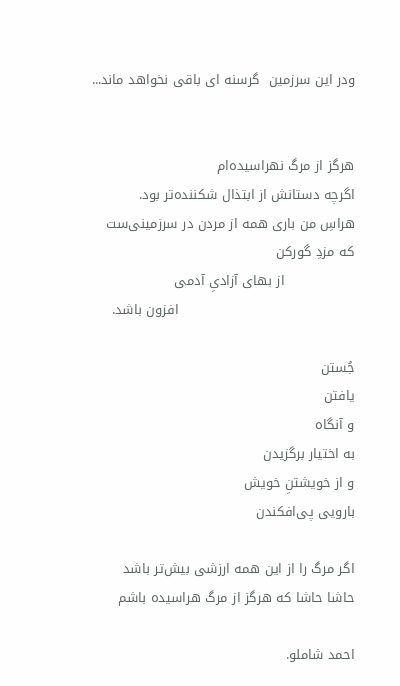ودر این سرزمین  گرسنه ای باقی نخواهد ماند...


هرگز از مرگ نهراسیده‌ام
اگرچه دستانش از ابتذال شکننده‌تر بود.
هراسِ من باری همه از مردن در سرزمینی‌ست
که مزدِ گورکن
                از بهای آزادیِ آدمی
                                        افزون باشد.

جُستن
یافتن
و آنگاه
به اختیار برگزیدن
و از خویشتنِ خویش
بارویی پی‌افکندن

اگر مرگ را از این همه ارزشی بیش‌تر باشد
حاشا حاشا که هرگز از مرگ هراسیده باشم

احمد شاملو.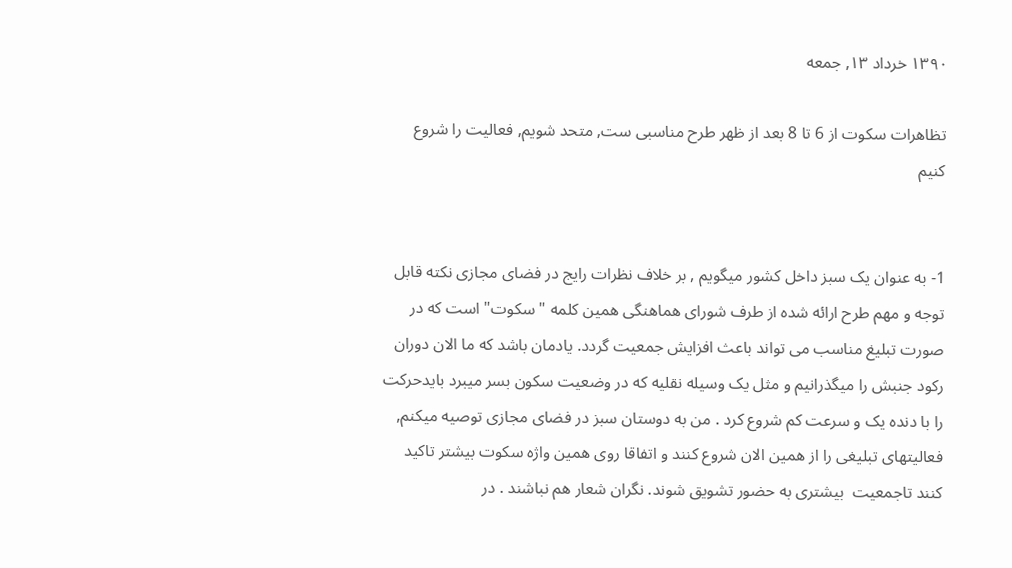۱۳۹۰ خرداد ۱۳, جمعه

تظاهرات سکوت از 6 تا 8 بعد از ظهر طرح مناسبی ست, متحد شویم, فعالیت را شروع کنیم


1- به عنوان یک سبز داخل کشور میگویم , بر خلاف نظرات رایج در فضای مجازی نکته قابل توجه و مهم طرح ارائه شده از طرف شورای هماهنگی همین کلمه " سکوت" است که در صورت تبلیغ مناسب می تواند باعث افزایش جمعیت گردد. یادمان باشد که ما الان دوران رکود جنبش را میگذرانیم و مثل یک وسیله نقلیه که در وضعیت سکون بسر میبرد بایدحرکت را با دنده یک و سرعت کم شروع کرد . من به دوستان سبز در فضای مجازی توصیه میکنم, فعالیتهای تبلیغی را از همین الان شروع کنند و اتفاقا روی همین واژه سکوت بیشتر تاکید کنند تاجمعیت  بیشتری به حضور تشویق شوند. نگران شعار هم نباشند . در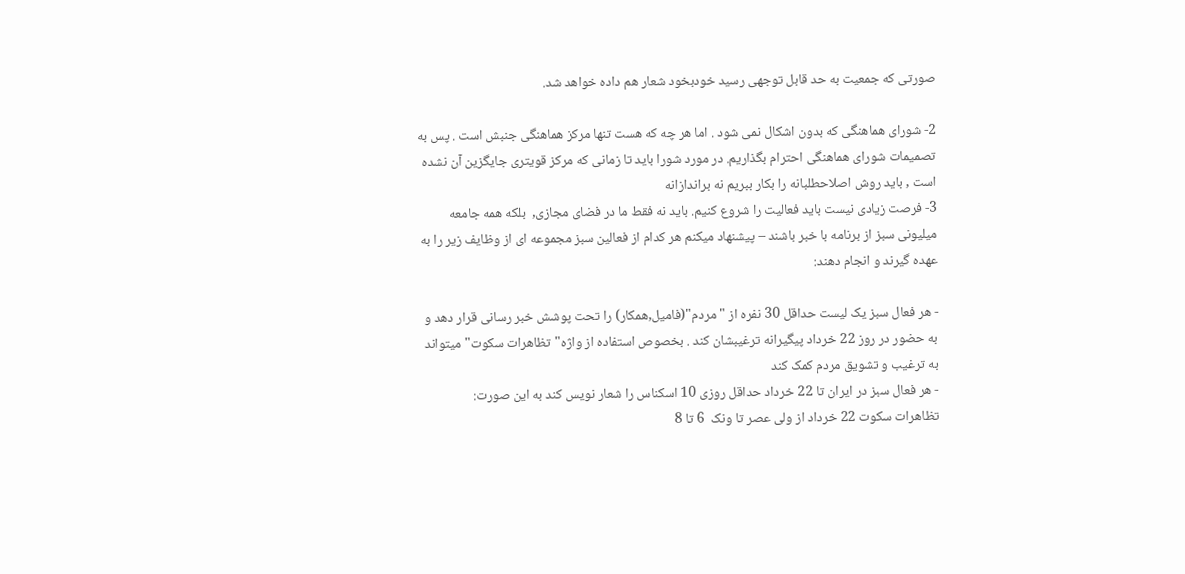صورتی که جمعیت به حد قابل توجهی رسید خودبخود شعار هم داده خواهد شد.

2- شورای هماهنگی که بدون اشکال نمی شود . اما هر چه که هست تنها مرکز هماهنگی جنبش است . پس به تصمیمات شورای هماهنگی احترام بگذاریم. در مورد شورا باید تا زمانی که مرکز قویتری جایگزین آن نشده است , باید روش اصلاحطلبانه را بکار ببریم نه براندازانه
3- فرصت زیادی نیست باید فعالیت را شروع کنیم. باید نه فقط ما در فضای مجازی,  بلکه همه جامعه میلیونی سبز از برنامه با خبر باشند – پیشنهاد میکنم هر کدام از فعالین سبز مجموعه ای از وظایف زیر را به عهده گیرند و انجام دهند:

- هر فعال سبز یک لیست حداقل 30 نفره از "مردم"(فامیل,همکار) را تحت پوشش خبر رسانی قرار دهد و به حضور در روز 22 خرداد پیگیرانه ترغیبشان کند . بخصوص استفاده از واژه"تظاهرات سکوت" میتواند به ترغیب و تشویق مردم کمک کند
- هر فعال سبز در ایران تا 22 خرداد حداقل روزی 10 اسکناس را شعار نویس کند به این صورت:
تظاهرات سکوت 22 خرداد از ولی عصر تا ونک  6 تا 8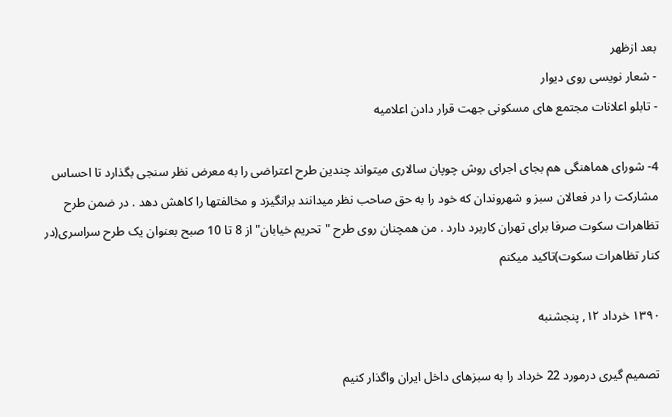بعد ازظهر
- شعار نویسی روی دیوار
- تابلو اعلانات مجتمع های مسکونی جهت قرار دادن اعلامیه

4- شورای هماهنگی هم بجای اجرای روش چوپان سالاری میتواند چندین طرح اعتراضی را به معرض نظر سنجی بگذارد تا احساس مشارکت را در فعالان سبز و شهروندان که خود را به حق صاحب نظر میدانند برانگیزد و مخالفتها را کاهش دهد . در ضمن طرح تظاهرات سکوت صرفا برای تهران کاربرد دارد . من همچنان روی طرح "تحریم خیابان" از 8 تا 10 صبح بعنوان یک طرح سراسری(در کنار تظاهرات سکوت)تاکید میکنم

۱۳۹۰ خرداد ۱۲, پنجشنبه

تصمیم گیری درمورد 22 خرداد را به سبزهای داخل ایران واگذار کنیم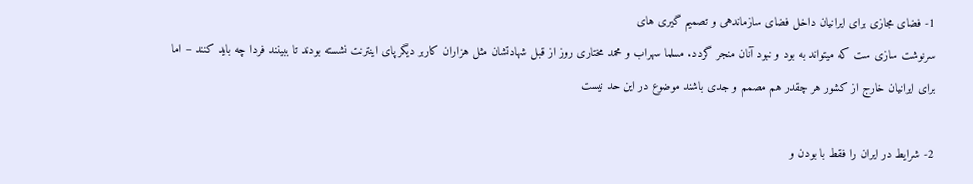1- فضای مجازی برای ایرانیان داخل فضای سازماندهی و تصمیم گیری های
سرنوشت سازی ست که میتواند به بود و نبود آنان منجر گردد. مسلما سهراب و محمد مختاری روز از قبل شهادتشان مثل هزاران کاربر دیگر پای اینترنت نشسته بودند تا ببینند فردا چه باید کنند – اما برای ایرانیان خارج از کشور هر چقدر هم مصمم و جدی باشند موضوع در این حد نیست

2- شرایط در ایران را فقط با بودن و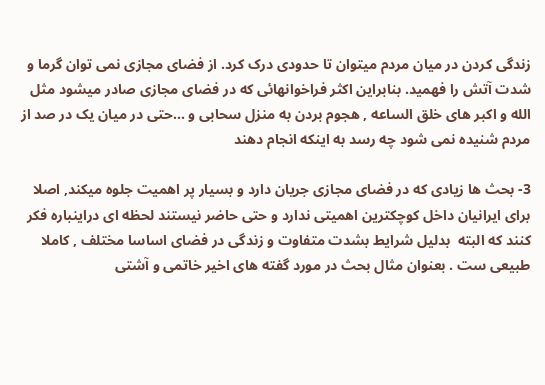زندگی کردن در میان مردم میتوان تا حدودی درک کرد. از فضای مجازی نمی توان گرما و شدت آتش را فهمید. بنابراین اکثر فراخوانهائی که در فضای مجازی صادر میشود مثل الله و اکبر های خلق الساعه , هجوم بردن به منزل سحابی و ...حتی در میان یک در صد از مردم شنیده نمی شود چه رسد به اینکه انجام دهند

3- بحث ها زیادی که در فضای مجازی جریان دارد و بسیار پر اهمیت جلوه میکند, اصلا برای ایرانیان داخل کوچکترین اهمیتی ندارد و حتی حاضر نیستند لحظه ای دراینباره فکر کنند که البته  بدلیل شرایط بشدت متفاوت و زندگی در فضای اساسا مختلف , کاملا طبیعی ست . بعنوان مثال بحث در مورد گفته های اخیر خاتمی و آشتی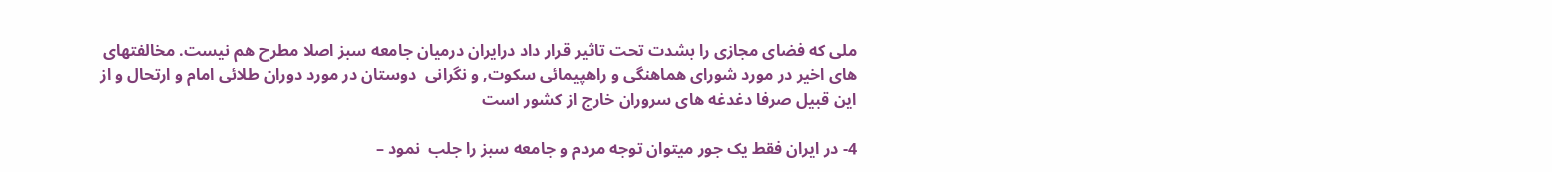ملی که فضای مجازی را بشدت تحت تاثیر قرار داد درایران درمیان جامعه سبز اصلا مطرح هم نیست. مخالفتهای های اخیر در مورد شورای هماهنگی و راهپیمائی سکوت, و نگرانی  دوستان در مورد دوران طلائی امام و ارتحال و از این قبیل صرفا دغدغه های سروران خارج از کشور است

4- در ایران فقط یک جور میتوان توجه مردم و جامعه سبز را جلب  نمود –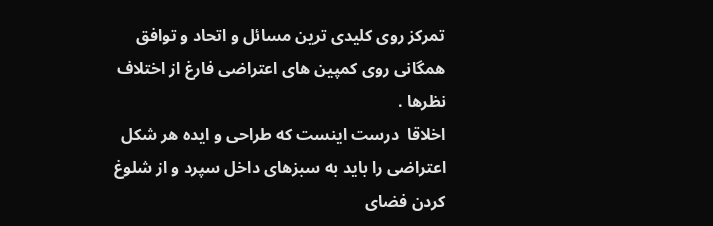تمرکز روی کلیدی ترین مسائل و اتحاد و توافق همگانی روی کمپین های اعتراضی فارغ از اختلاف نظرها .
اخلاقا  درست اینست که طراحی و ایده هر شکل اعتراضی را باید به سبزهای داخل سپرد و از شلوغ کردن فضای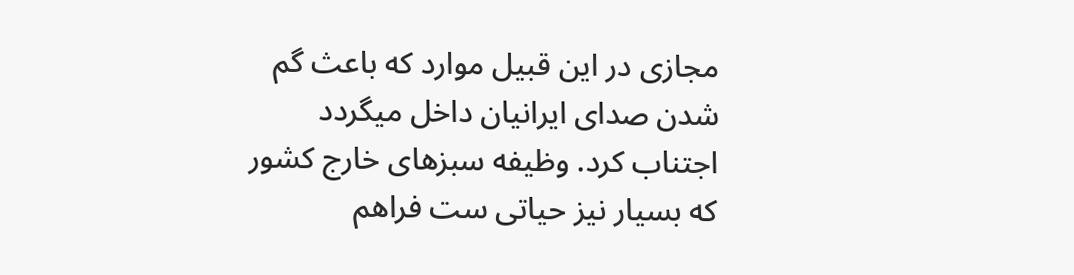مجازی در این قبیل موارد که باعث گم شدن صدای ایرانیان داخل میگردد اجتناب کرد. وظیفه سبزهای خارج کشور که بسیار نیز حیاتی ست فراهم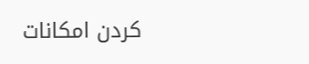کردن امکانات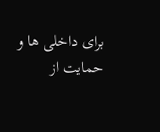برای داخلی ها و حمایت از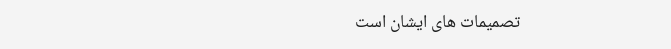تصمیمات های ایشان است